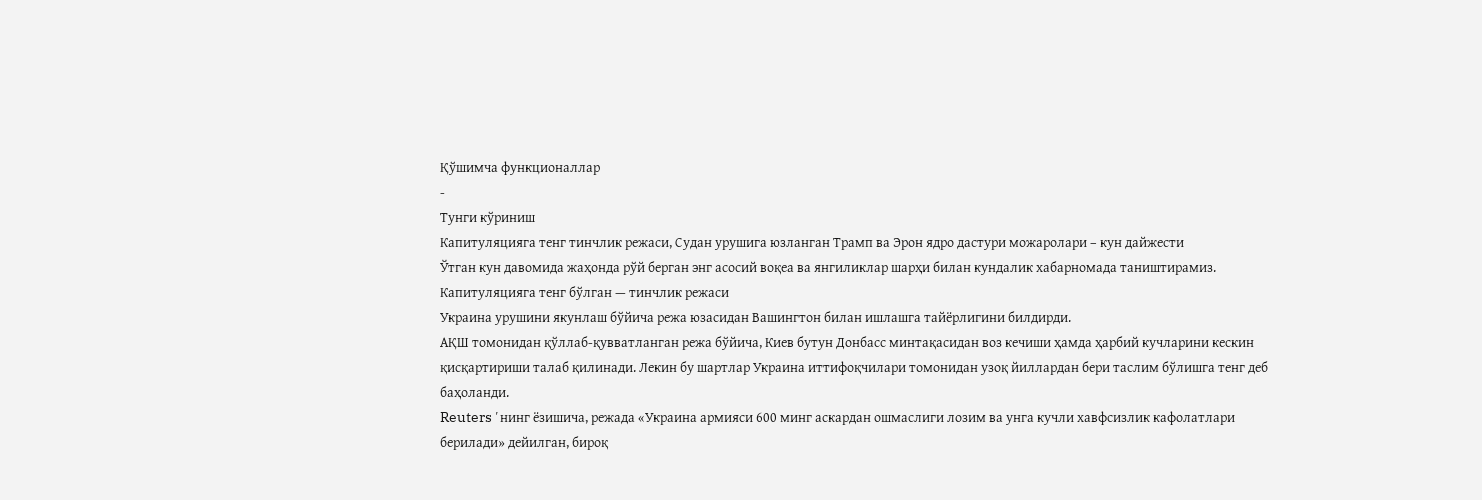Қўшимча функционаллар
-
Тунги кўриниш
Капитуляцияга тенг тинчлик режаси, Судан урушига юзланган Трамп ва Эрон ядро дастури можаролари – кун дайжести
Ўтган кун давомида жаҳонда рўй берган энг асосий воқеа ва янгиликлар шарҳи билан кундалик хабарномада таништирамиз.
Капитуляцияга тенг бўлган — тинчлик режаси
Украина урушини якунлаш бўйича режа юзасидан Вашингтон билан ишлашга тайёрлигини билдирди.
АҚШ томонидан қўллаб-қувватланган режа бўйича, Киев бутун Донбасс минтақасидан воз кечиши ҳамда ҳарбий кучларини кескин қисқартириши талаб қилинади. Лекин бу шартлар Украина иттифоқчилари томонидан узоқ йиллардан бери таслим бўлишга тенг деб баҳоланди.
Reutersʼнинг ёзишича, режада «Украина армияси 600 минг аскардан ошмаслиги лозим ва унга кучли хавфсизлик кафолатлари берилади» дейилган, бироқ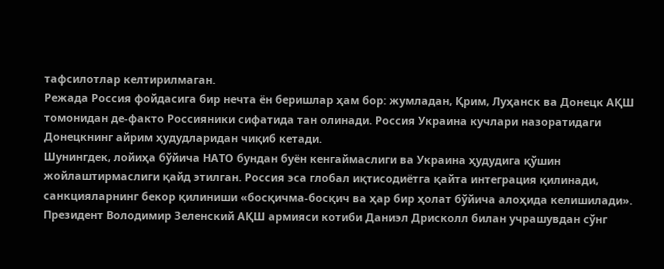тафсилотлар келтирилмаган.
Режада Россия фойдасига бир нечта ён беришлар ҳам бор: жумладан, Қрим, Луҳанск ва Донецк АҚШ томонидан де-факто Россияники сифатида тан олинади. Россия Украина кучлари назоратидаги Донецкнинг айрим ҳудудларидан чиқиб кетади.
Шунингдек, лойиҳа бўйича НАТО бундан буён кенгаймаслиги ва Украина ҳудудига қўшин жойлаштирмаслиги қайд этилган. Россия эса глобал иқтисодиётга қайта интеграция қилинади, санкцияларнинг бекор қилиниши «босқичма-босқич ва ҳар бир ҳолат бўйича алоҳида келишилади».
Президент Володимир Зеленский АҚШ армияси котиби Даниэл Дрисколл билан учрашувдан сўнг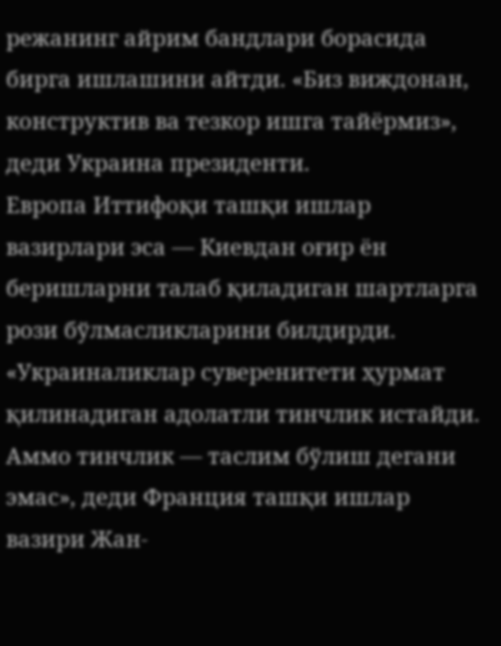режанинг айрим бандлари борасида бирга ишлашини айтди. «Биз виждонан, конструктив ва тезкор ишга тайёрмиз», деди Украина президенти.
Европа Иттифоқи ташқи ишлар вазирлари эса — Киевдан оғир ён беришларни талаб қиладиган шартларга рози бўлмасликларини билдирди.
«Украиналиклар суверенитети ҳурмат қилинадиган адолатли тинчлик истайди. Аммо тинчлик — таслим бўлиш дегани эмас», деди Франция ташқи ишлар вазири Жан-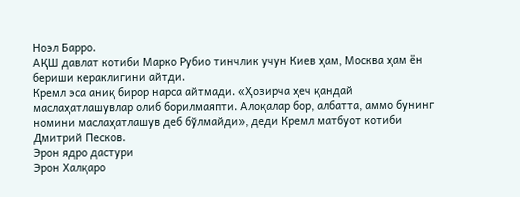Ноэл Барро.
АҚШ давлат котиби Марко Рубио тинчлик учун Киев ҳам, Москва ҳам ён бериши кераклигини айтди.
Кремл эса аниқ бирор нарса айтмади. «Ҳозирча ҳеч қандай маслаҳатлашувлар олиб борилмаяпти. Алоқалар бор, албатта, аммо бунинг номини маслаҳатлашув деб бўлмайди», деди Кремл матбуот котиби Дмитрий Песков.
Эрон ядро дастури
Эрон Халқаро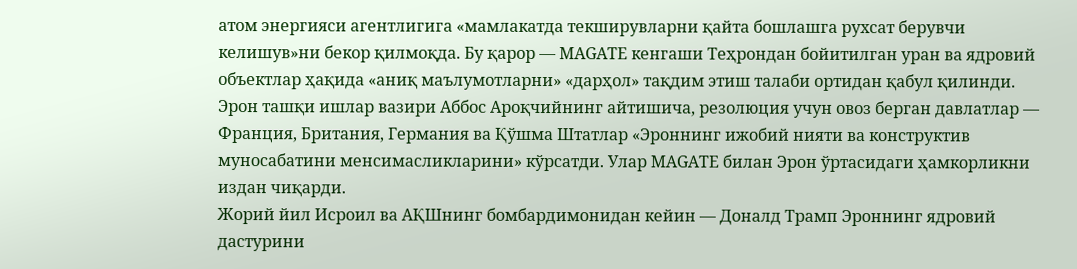атом энергияси агентлигига «мамлакатда текширувларни қайта бошлашга рухсат берувчи келишув»ни бекор қилмоқда. Бу қарор — MAGATE кенгаши Теҳрондан бойитилган уран ва ядровий объектлар ҳақида «аниқ маълумотларни» «дарҳол» тақдим этиш талаби ортидан қабул қилинди.
Эрон ташқи ишлар вазири Аббос Ароқчийнинг айтишича, резолюция учун овоз берган давлатлар — Франция, Британия, Германия ва Қўшма Штатлар «Эроннинг ижобий нияти ва конструктив муносабатини менсимасликларини» кўрсатди. Улар MAGATE билан Эрон ўртасидаги ҳамкорликни издан чиқарди.
Жорий йил Исроил ва АҚШнинг бомбардимонидан кейин — Доналд Трамп Эроннинг ядровий дастурини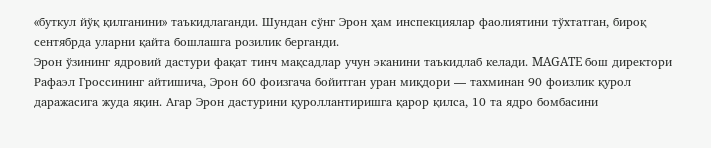«буткул йўқ қилганини» таъкидлаганди. Шундан сўнг Эрон ҳам инспекциялар фаолиятини тўхтатган, бироқ сентябрда уларни қайта бошлашга розилик берганди.
Эрон ўзининг ядровий дастури фақат тинч мақсадлар учун эканини таъкидлаб келади. MAGATE бош директори Рафаэл Гроссининг айтишича, Эрон 60 фоизгача бойитган уран миқдори — тахминан 90 фоизлик қурол даражасига жуда яқин. Агар Эрон дастурини қуроллантиришга қарор қилса, 10 та ядро бомбасини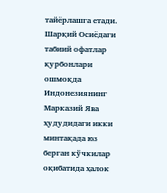тайёрлашга етади.
Шарқий Осиёдаги табиий офатлар қурбонлари ошмоқда
Индонезиянинг Марказий Ява ҳудудидаги икки минтақада юз берган кўчкилар оқибатида ҳалок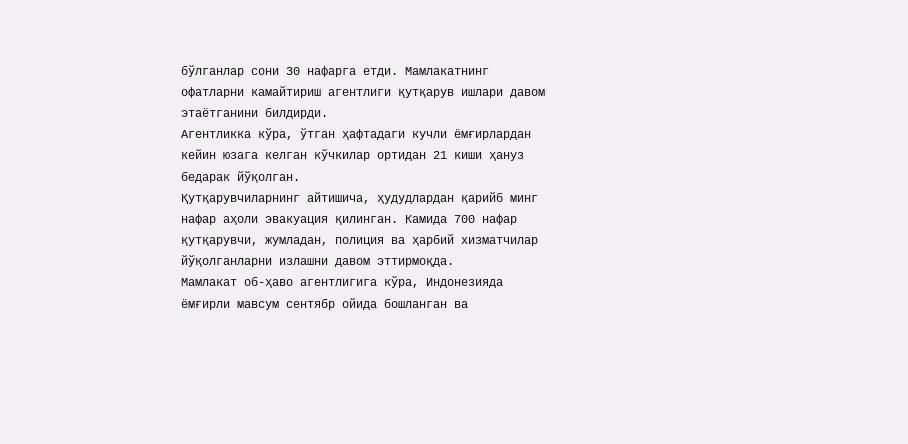бўлганлар сони 30 нафарга етди. Мамлакатнинг офатларни камайтириш агентлиги қутқарув ишлари давом этаётганини билдирди.
Агентликка кўра, ўтган ҳафтадаги кучли ёмғирлардан кейин юзага келган кўчкилар ортидан 21 киши ҳануз бедарак йўқолган.
Қутқарувчиларнинг айтишича, ҳудудлардан қарийб минг нафар аҳоли эвакуация қилинган. Камида 700 нафар қутқарувчи, жумладан, полиция ва ҳарбий хизматчилар йўқолганларни излашни давом эттирмоқда.
Мамлакат об-ҳаво агентлигига кўра, Индонезияда ёмғирли мавсум сентябр ойида бошланган ва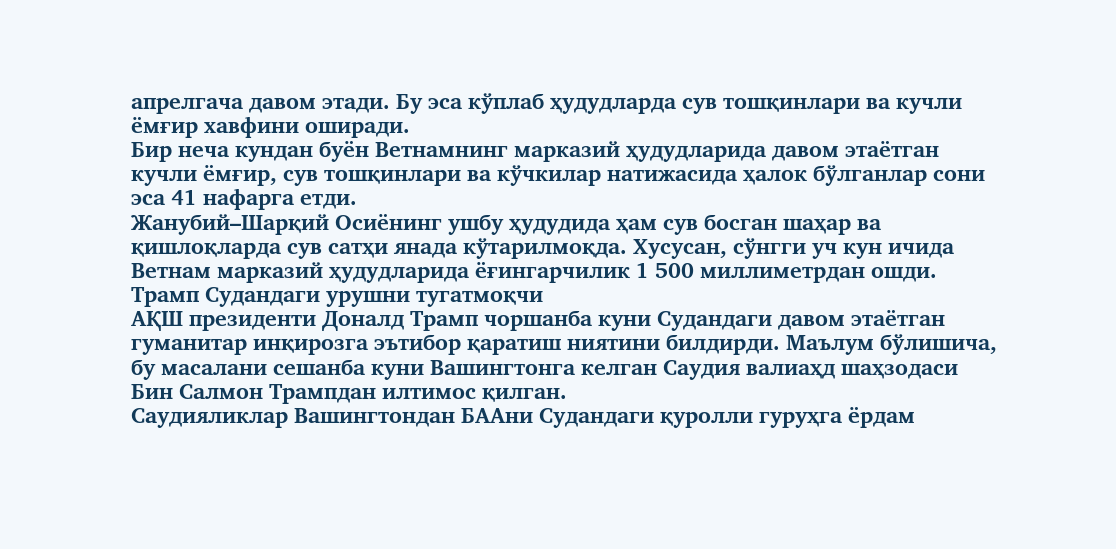апрелгача давом этади. Бу эса кўплаб ҳудудларда сув тошқинлари ва кучли ёмғир хавфини оширади.
Бир неча кундан буён Ветнамнинг марказий ҳудудларида давом этаётган кучли ёмғир, сув тошқинлари ва кўчкилар натижасида ҳалок бўлганлар сони эса 41 нафарга етди.
Жанубий–Шарқий Осиёнинг ушбу ҳудудида ҳам сув босган шаҳар ва қишлоқларда сув сатҳи янада кўтарилмоқда. Хусусан, сўнгги уч кун ичида Ветнам марказий ҳудудларида ёғингарчилик 1 500 миллиметрдан ошди.
Трамп Судандаги урушни тугатмоқчи
АҚШ президенти Доналд Трамп чоршанба куни Судандаги давом этаётган гуманитар инқирозга эътибор қаратиш ниятини билдирди. Маълум бўлишича, бу масалани сешанба куни Вашингтонга келган Саудия валиаҳд шаҳзодаси Бин Салмон Трампдан илтимос қилган.
Саудияликлар Вашингтондан БААни Судандаги қуролли гуруҳга ёрдам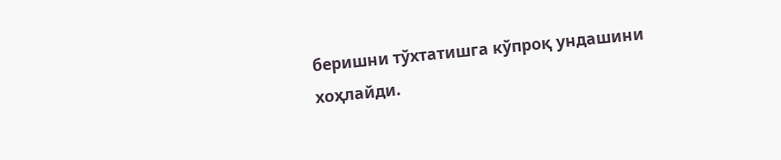беришни тўхтатишга кўпроқ ундашини хоҳлайди.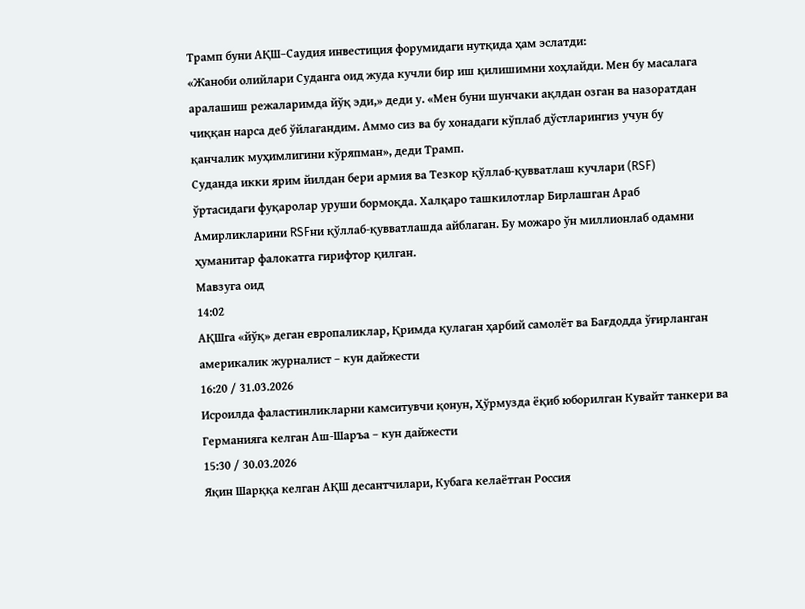Трамп буни АҚШ–Саудия инвестиция форумидаги нутқида ҳам эслатди:
«Жаноби олийлари Суданга оид жуда кучли бир иш қилишимни хоҳлайди. Мен бу масалага аралашиш режаларимда йўқ эди,» деди у. «Мен буни шунчаки ақлдан озган ва назоратдан чиққан нарса деб ўйлагандим. Аммо сиз ва бу хонадаги кўплаб дўстларингиз учун бу қанчалик муҳимлигини кўряпман», деди Трамп.
Суданда икки ярим йилдан бери армия ва Тезкор қўллаб-қувватлаш кучлари (RSF) ўртасидаги фуқаролар уруши бормоқда. Халқаро ташкилотлар Бирлашган Араб Амирликларини RSFни қўллаб-қувватлашда айблаган. Бу можаро ўн миллионлаб одамни ҳуманитар фалокатга гирифтор қилган.
Мавзуга оид
14:02
АҚШга «йўқ» деган европаликлар, Қримда қулаган ҳарбий самолёт ва Бағдодда ўғирланган америкалик журналист – кун дайжести
16:20 / 31.03.2026
Исроилда фаластинликларни камситувчи қонун, Ҳўрмузда ёқиб юборилган Кувайт танкери ва Германияга келган Аш-Шаръа – кун дайжести
15:30 / 30.03.2026
Яқин Шарққа келган АҚШ десантчилари, Кубага келаётган Россия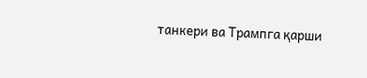танкери ва Трампга қарши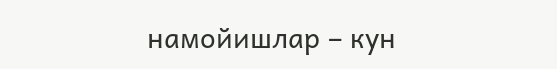намойишлар – кун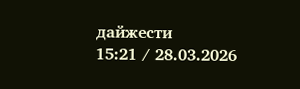дайжести
15:21 / 28.03.2026